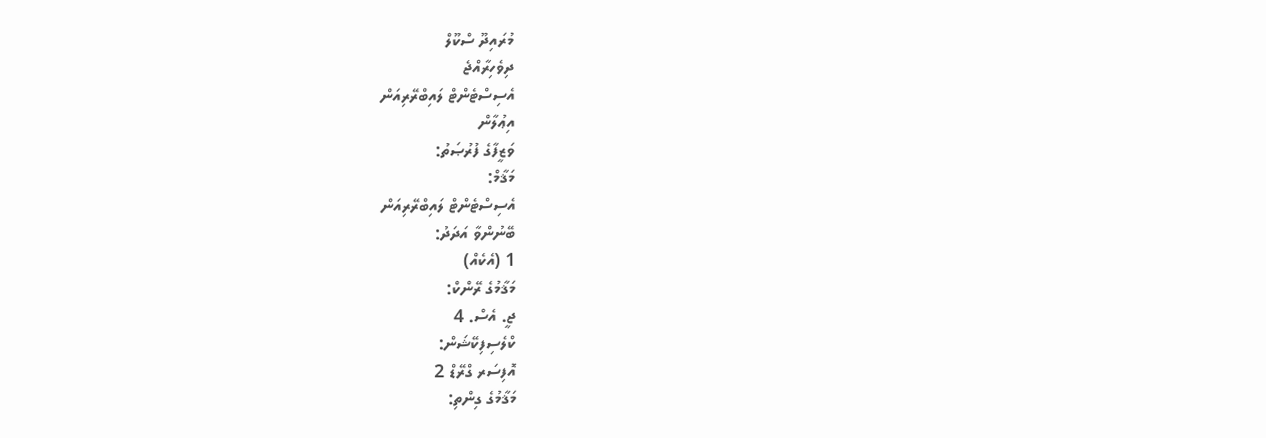މުރައިދޫ ސްކޫލް
ދިވެހިރާއްޖެ
އެސިސްޓެންޓް ލައިބްރޭރިއަން
އިޢުލާން
ވަޒީފާގެ ފުރުޞަތު:
މަޤާމް:
އެސިސްޓެންޓް ލައިބްރޭރިއަން
ބޭނުންވާ އަދަދު:
1 (އެކެއް)
މަޤާމުގެ ރޭންކް:
ޖީ. އެސް. 4
ކްލެސިފިކޭޝަން:
އޮފިސަރ ގްރޭޑް 2
މަޤާމުގެ ގިންތި: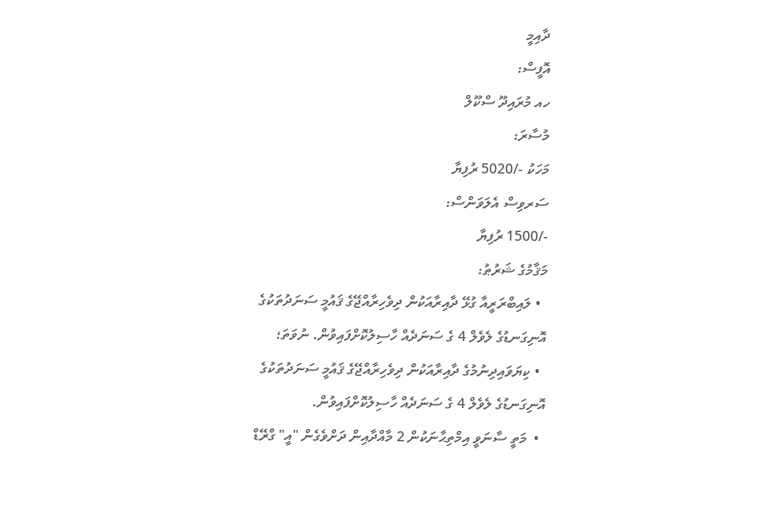ދާއިމީ
އޮފީސް:
ހއ މުރައިދޫ ސްކޫލް
މުސާރަ:
މަހަކު -/5020 ރުފިޔާ
ސަރވިސް އެލަވަންސް:
-/1500 ރުފިޔާ
މަޤާމުގެ ޝަރުޠު:
  • ލައިބްރަރީއާ ގުޅޭ ދާއިރާއަކުން ދިވެހިރާއްޖޭގެ ޤައުމީ ސަނަދުތަކުގެ އޮނިގަނޑުގެ ލެވެލް 4 ގެ ސަނަދެއް ހާސިލުކޮށްފައިވުން. ނުވަތަ؛
  • ކިޔަވައިދިނުމުގެ ދާއިރާއަކުން ދިވެހިރާއްޖޭގެ ޤައުމީ ސަނަދުތަކުގެ އޮނިގަނޑުގެ ލެވެލް 4 ގެ ސަނަދެއް ހާސިލުކޮށްފައިވުން.
  •  މަތީ ސާނަވީ އިމްތިޙާނަކުން 2 މާއްދާއިން ދަށްވެގެން "އީ" ގްރޭޑް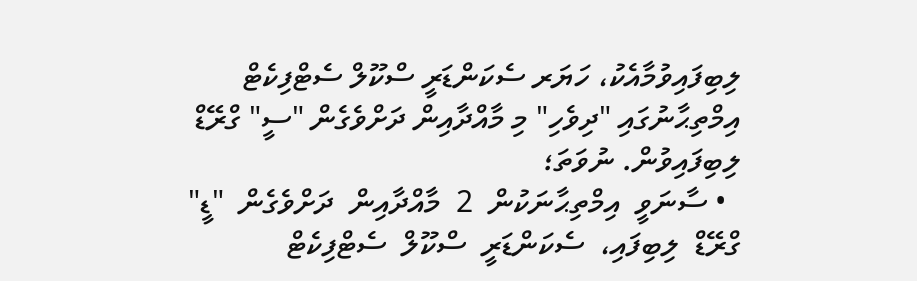ލިބިފައިވުމާއެކު، ހަޔަރ ސެކަންޑަރީ ސްކޫލް ސެޓްފިކެޓް އިމްތިޙާނުގައި "ދިވެހި" މި މާއްދާއިން ދަށްވެގެން "ސީ" ގްރޭޑް ލިބިފައިވުން. ނުވަތަ؛
  • ސާނަވީ  އިމްތިޙާނަކުން  2  މާއްދާއިން  ދަށްވެގެން  "ޑީ"  ގްރޭޑް  ލިބިފައި،  ސެކަންޑަރީ  ސްކޫލް  ސެޓްފިކެޓް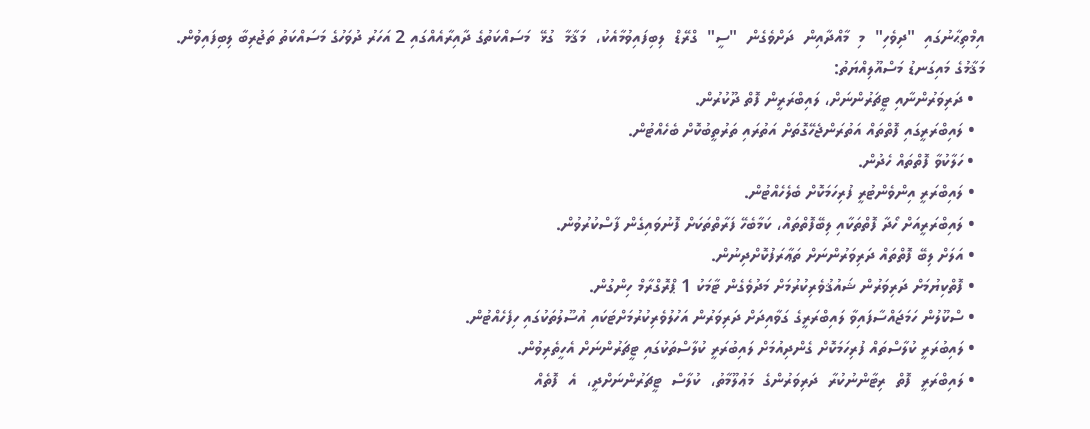އިމްތިޙާނުގައި  "ދިވެހި"  މި  މާއްދާއިން  ދަށްވެގެން  "ސީ"  ގްރޭޑް  ލިބިފައިވުމާއެކު،  މަޤާމާ  ގުޅޭ  މަސައްކަތުގެ ދާއިރާއެއްގައި 2 އަހަރު ދުވަހުގެ މަސައްކަތު ތަޖުރިބާ ލިބިފައިވުން.
މަޤާމުގެ މައިގަނޑު މަސްއޫލިއްޔަތު:
  • ދަރިވަރުންނާއި ޓީޗަރުންނަށް، ލައިބްރަރީން ފޮތް ދޫކުރުން.
  • ލައިބްރަރީގައި ފޮތްތައް އަތުރަންޖެހޭގޮތަށް އަތުރައި ތަރުތީބުކޮށް ބެހެއްޓުން.
  • ހަލާކުވާ ފޮތްތައް ހެދުން.
  • ލައިބްރަރީ އިންވެންޓުރީ ފުރިހަމަކޮށް ބެލެހެއްޓުން.
  • ލައިބްރަރީއަށް ހޯދާ ފޮތްތަކާއި ލިބޭފޮތްތައް، ކަމާބެހޭ ފަރާތްތަކަށް ފޮނުވައިގެން ފާސްކުރުވުން.
  • އަލަށް ލިބޭ ފޮތްތައް ދަރިވަރުންނަށް ތަޢާރަފުކޮށްދިނުން.
  • ފޮތްކިޔުމަށް ދަރިވަރުން ޝައުޤުވެރިކުރުމަށް މަދުވެގެން ޓާމަކު 1 ޕްރޮގްރާމް ހިންގުން.
  • ސްކޫލުން ހަމަޖައްސާފައިވާ ލައިބްރަރީގެ ގަވާއިދަށް ދަރިވަރުން އަހުލުވެރިކުރުމަށްޓަކައި އުސޫލުތަކުގައި ހިފެހެއްޓުން.
  • ލައިބުރަރީ ކުލާސްތައް ފުރިހަމަކޮށް ގެންދިއުމަށް ލައިބުރަރީ ކުލާސްތަކުގައި ޓީޗަރުންނަށް އެހީތެރިވުން.
  • ލައިބްރަރީ  ފޮތް  ރިޓާންނުކުރާ  ދަރިވަރުންގެ  މަޢުލޫމާތު،  ކުލާސް  ޓީޗަރުންނަށްދީ،  އެ  ފޮތެއް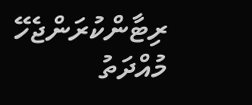ރިޓާންކުރަންޖެހޭ މުއްދަތު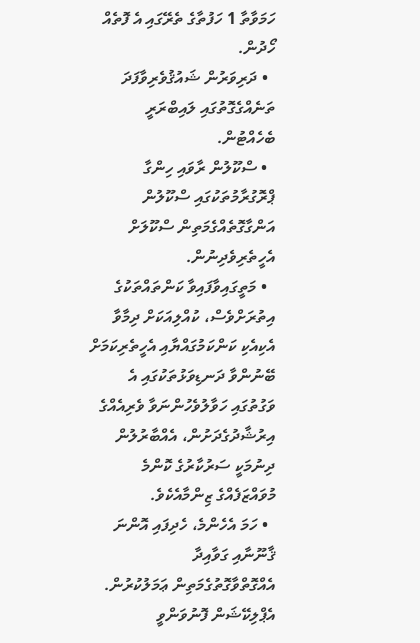ހަމަވާތާ 1 ހަފުތާގެ ތެރޭގައި އެ ފޮތެއް ހޯދުން.
  • ދަރިވަރުން ޝައުޤުވެރިވާފަދަ ތަނެއްގެގޮތުގައި ލައިބްރަރީ ބެހެއްޓުން.
  • ސްކޫލުން ރާވައި ހިންގާ ޕްރޮގުރާމުތަކުގައި ސްކޫލުން އަންގާގޮތެއްގެމަތިން ސްކޫލަށް އެހީތެރިވެދިނުން.
  • މަތީގައިވާފައިވާ ކަންތައްތަކުގެ އިތުރަށްވެސް، ކުއްލިއަކަށް ދިމާވާ އެކިއެކި ކަންކަމުގައްޔާއި އެހީތެރިކަމަށް ބޭނުންވާ ދަނޑިވަޅުތަކުގައި އެ ވަގުތުގައި ހަވާލުވެހުންނަވާ ވެރިއެއްގެ އިރުޝާދުގެދަށުން، އެއްބާރުލުން ދިނުމަކީ ސަރުކާރުގެ ކޮންމެ މުވައްޒަފެއްގެ ޒިންމާއެކެވެ.
  • ހަމަ އެހެންމެ، ހެދިފައި އޮންނަ ޤާނޫނާއި ގަވާއިދާ އެއްގޮތްވާގޮތުގެމަތިން ޢަމަލުކުރުން.
އެޕްލިކޭޝަން ފޮނުވަންވީ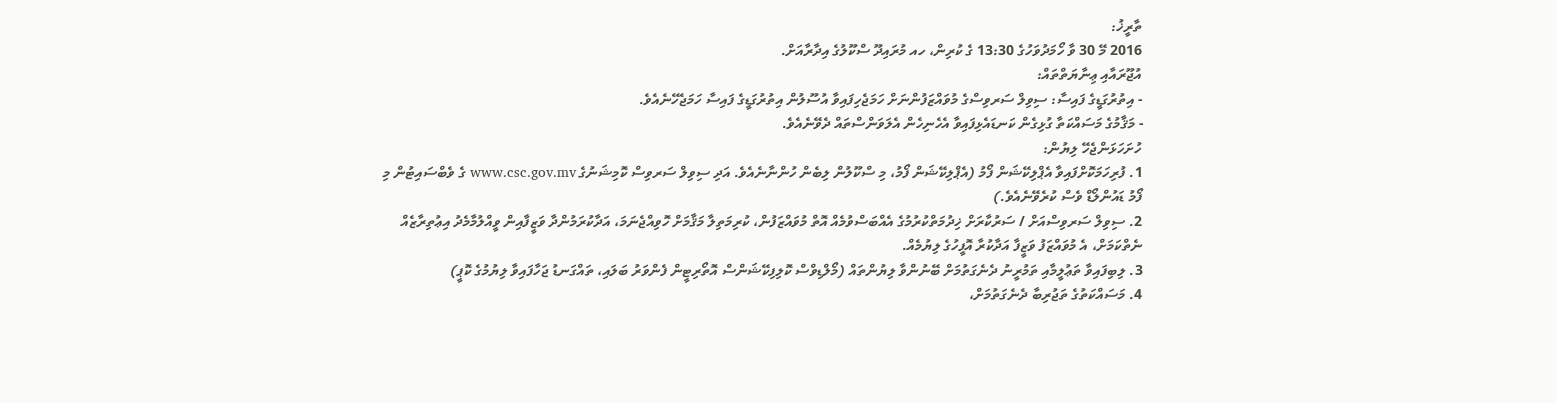ތާރީޚު:
2016 މޭ 30 ވާ ހޯމަދުވަހުގެ 13:30 ގެ ކުރިން، ހއ މުރައިދޫ ސްކޫލުގެ އިދާރާއަށް.
އުޖޫރައާއި ޢިނާޔަތްތައް:
- އިތުރުގަޑީގެ ފައިސާ: ސިވިލް ސަރވިސްގެ މުވައްޒަފުންނަށް ހަމަޖެހިފައިވާ އުސޫލުން އިތުރުގަޑީގެ ފައިސާ ހަމަޖެހޭނެއެވެ.
- މަޤާމުގެ މަސައްކަތާ ގުޅިގެން ކަނޑައެޅިފައިވާ އެހެނިހެން އެލަވަންސްތައް ދެވޭނެއެވެ.
ހުށަހަޅަންޖެހޭ ލިޔުން:
1. ފުރިހަމަކޮށްފައިވާ އެޕްލިކޭޝަން ފޯމު (އެޕްލިކޭޝަން ފޯމު، މި ސްކޫލުން ލިބެން ހުންނާނެއެވެ. އަދި ސިވިލް ސަރވިސް ކޮމިޝަނުގެ www.csc.gov.mv ގެ ވެބްސައިޓުން މި ފޯމު ޑައުންލޯޑް ވެސް ކުރެވޭނެއެވެ.)
2. ސިވިލް ސަރވިސްއަށް / ސަރުކާރަށް ޚިދުމަތްކުރުމުގެ އެއްބަސްވުމެއް އޮތް މުވައްޒަފުން، ކުރިމަތިލާ މަޤާމަށް ހޮވިއްޖެނަމަ، އަދާކުރަމުންދާ ވަޒީފާއިން ވީއްލުމާމެދު އިޢުތިރާޒެއް ނެތްކަމަށް، އެ މުވައްޒަފު ވަޒީފާ އަދާކުރާ އޮފީހުގެ ލިޔުމެއް.
3. ލިބިފައިވާ ތަޢުލީމާއި ތަމުރީނު ދެނެގަތުމަށް ބޭނުންވާ ލިޔުންތައް (މޯލްޑިވްސް ކޮލިފިކޭޝަންސް އޮތޯރިޓީން ފެންވަރު ބަލައި، ތައްގަނޑު ޖަހާފައިވާ ލިޔުމުގެ ކޮޕީ)
4. މަސައްކަތުގެ ތަޖުރިބާ ދެނެގަތުމަށް،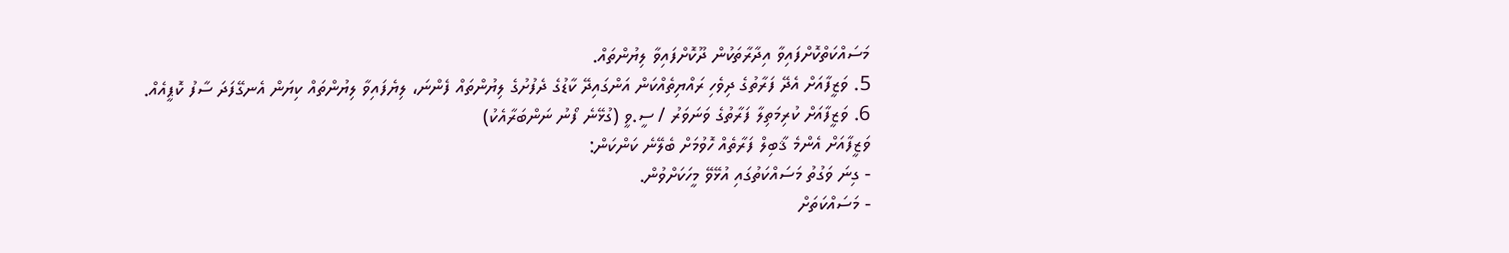މަސައްކަތްކޮށްފައިވާ އިދާރާތަކުން ދޫކޮށްފައިވާ ލިޔުންތައް.
5. ވަޒީފާއަށް އެދޭ ފަރާތުގެ ދިވެހި ރައްޔިތެއްކަން އަންގައިދޭ ކާޑުގެ ދެފުށުގެ ލިޔުންތައް ފެންނަ، ލިޔެފައިވާ ލިޔުންތައް ކިޔަން އެނގޭފަދަ ސާފު ކޮޕީއެއް.
6. ވަޒީފާއަށް ކުރިމަތިލާ ފަރާތުގެ ވަނަވަރު / ސީ.ވީ (ގުޅޭނެ ފޯނު ނަންބަރާއެކު)
ވަޒީފާއަށް އެންމެ ޤާބިލް ފަރާތެއް ހޮވުމަށް ބެލޭނެ ކަންކަން:
- ގިނަ ވަގުތު މަސައްކަތުގައި އުޅޭވޭ މީހަކަށްވުން.
- މަސައްކަތަށް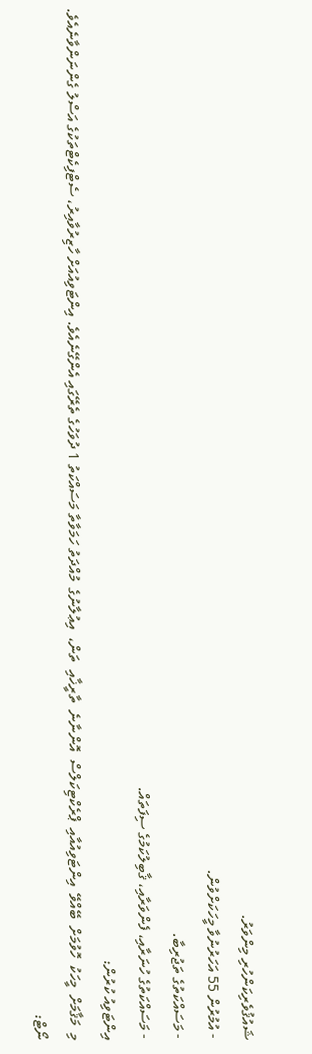ޝައުޤުވެރިކަންހުރި މިންވަރު.
- އުމުރުން 55 އަހަރުނުވާ މީހަކަށްވުން.
- މަސައްކަތުގެ ތަޖުރިބާ.
- މަސައްކަތުގެ ހުނަރާއި، ފެންވަރާއި، ޤާބިލުކަމުގެ ސިފަތައް.
އިންޓަވިއު ކުރުން:
މި  މަޤާމަށް  މީހަކު  ހޮވުމަށް  ބޭއްވޭ  އިންޓަވިއުއާއި  ޕްރެކްޓިކަލްސް  އޮންނާނެ  ތާރީޚާއި  ތަން،  އިޢުލާނުގެ  މުއްދަތު ހަމަވާތާ މަސައްކަތު 1 ދުވަހުގެ ތެރޭގައި އެންގޭނެއެވެ. އިންޓަވިއުއަށް ހާޒިރުވާއިރު، ސެޓްފިކެޓްތަކުގެ އަސްލު ގެންނަންވާނެއެވެ.
ނޯޓް: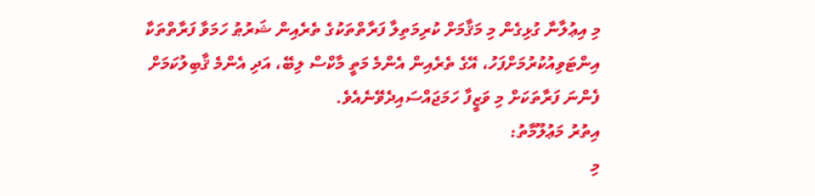މި އިޢުލާނާ ގުޅިގެން މި މަޤާމަށް ކުރިމަތިލާ ފަރާތްތަކުގެ ތެރެއިން ޝަރުޠު ހަމަވާ ފަރާތްތަކާ އިންޓަވިއުކުރުމަށްފަހު، އޭގެ ތެރެއިން އެންމެ މަތީ މާކްސް ލިބޭ، އަދި އެންމެ ޤާބިލުކަމަށް ފެންނަ ފަރާތަކަށް މި ވަޒީފާ ހަމަޖައްސައިދެވޭނެއެވެ.
އިތުރު މަޢުލޫމާތު:
މި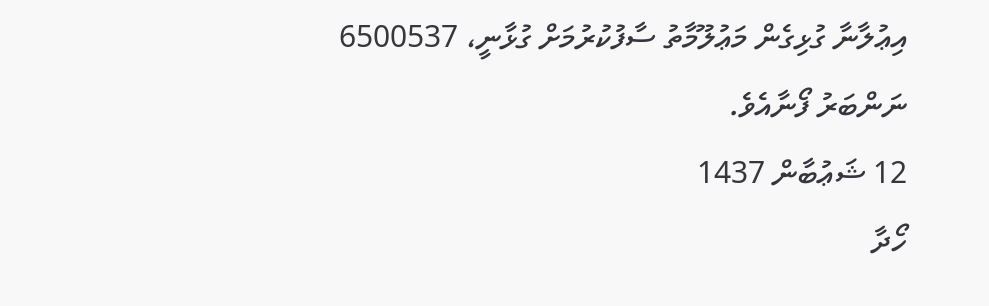އިޢުލާނާ ގުޅިގެން މަޢުލޫމާތު ސާފުކުރުމަށް ގުޅާނީ، 6500537 ނަންބަރު ފޯނާއެވެ.
12 ޝަޢުބާން 1437
ހޯދާ